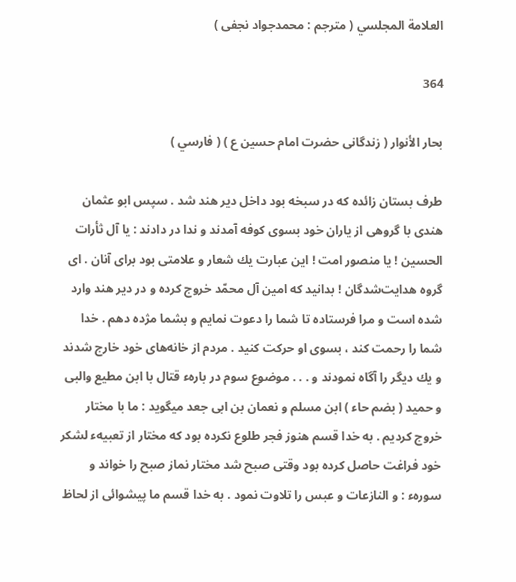العلامة المجلسي ( مترجم : محمدجواد نجفى )

364

بحار الأنوار ( زندگانى حضرت امام حسين ع ) ( فارسي )

طرف بستان زائده كه در سبخه بود داخل دير هند شد . سپس ابو عثمان هندى با گروهى از ياران خود بسوى كوفه آمدند و ندا در دادند : يا آل ثأرات الحسين ! يا منصور امت ! اين عبارت يك شعار و علامتى بود براى آنان . اى گروه هدايت‌شدگان ! بدانيد كه امين آل محمّد خروج كرده و در دير هند وارد شده است و مرا فرستاده تا شما را دعوت نمايم و بشما مژده دهم . خدا شما را رحمت كند ، بسوى او حركت كنيد . مردم از خانه‌هاى خود خارج شدند و يك ديگر را آگاه نمودند و . . . موضوع سوم در بارهء قتال با ابن مطيع والبى و حميد ( بضم حاء ) ابن مسلم و نعمان بن ابى جعد ميگويد : ما با مختار خروج كرديم . به خدا قسم هنوز فجر طلوع نكرده بود كه مختار از تعبيهء لشكر خود فراغت حاصل كرده بود وقتى صبح شد مختار نماز صبح را خواند و سورهء : و النازعات و عبس را تلاوت نمود . به خدا قسم ما پيشوائى از لحاظ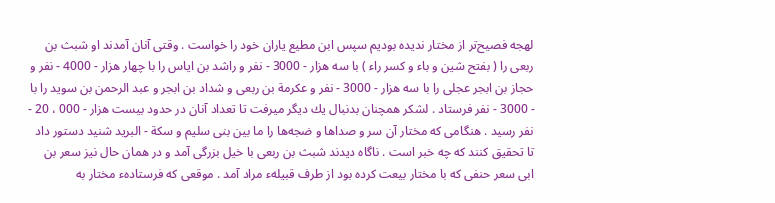لهجه فصيح‌تر از مختار نديده بوديم سپس ابن مطيع ياران خود را خواست . وقتى آنان آمدند او شبث بن ربعى را ( بفتح شين و باء و كسر راء ) با سه هزار - 3000 - نفر و راشد بن اياس را با چهار هزار - 4000 - نفر و حجاز بن ابجر عجلى را با سه هزار - 3000 - نفر و عكرمة بن ربعى و شداد بن ابجر و عبد الرحمن بن سويد را با - 3000 - نفر فرستاد . لشكر همچنان بدنبال يك ديگر ميرفت تا تعداد آنان در حدود بيست هزار - 000 ، 20 - نفر رسيد . هنگامى كه مختار آن سر و صداها و ضجه‌ها را ما بين بنى سليم و سكة - البريد شنيد دستور داد تا تحقيق كنند كه چه خبر است . ناگاه ديدند شبث بن ربعى با خيل بزرگى آمد و در همان حال نيز سعر بن ابى سعر حنفى كه با مختار بيعت كرده بود از طرف قبيلهء مراد آمد . موقعى كه فرستادهء مختار به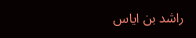راشد بن اياس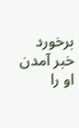برخورد خبر آمدن او را